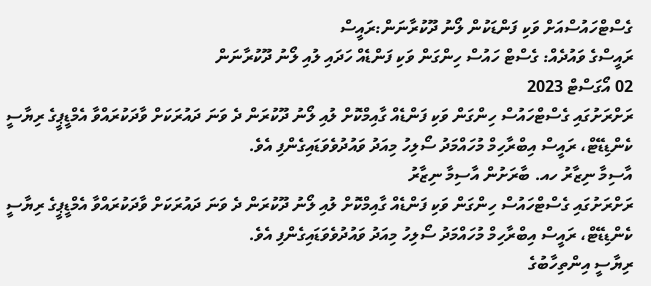ގެސްޓްހައުސްއަށް ވަކި ފަންޑަކުން ލޯނު ދޫކުރާނަން:ރައީސް
ރައީސްގެ ވައުދެއް: ގެސްޓް ހައުސް ހިންގަން ވަކި ފަންޑެއް ހަދައި ލުއި ލޯނު ދޫކުރާނަން
02 އޯގަސްޓް 2023
ރަށްރަށުގައި ގެސްޓްހައުސް ހިންގަން ވަކި ފަންޑެއް ގާއިމްކޮށް ލުއި ލޯނު ދޫކުރަން ދެ ވަނަ ދައުރަކަށް ވާދަކުރައްވާ އެމްޑީޕީގެ ރިޔާސީ ކެންޑިޑޭޓް، ރައީސް އިބްރާހިމް މުހައްމަދު ސޯލިހު މިއަދު ވައުދުވެވަޑައިގެންފި އެވެ.
އާސިމާ ނިޒާރު ހއ. ބާރަށުން އާސިމާ ނިޒާރު
ރަށްރަށުގައި ގެސްޓްހައުސް ހިންގަން ވަކި ފަންޑެއް ގާއިމްކޮށް ލުއި ލޯނު ދޫކުރަން ދެ ވަނަ ދައުރަކަށް ވާދަކުރައްވާ އެމްޑީޕީގެ ރިޔާސީ ކެންޑިޑޭޓް، ރައީސް އިބްރާހިމް މުހައްމަދު ސޯލިހު މިއަދު ވައުދުވެވަޑައިގެންފި އެވެ.
ރިޔާސީ އިންތިހާބުގެ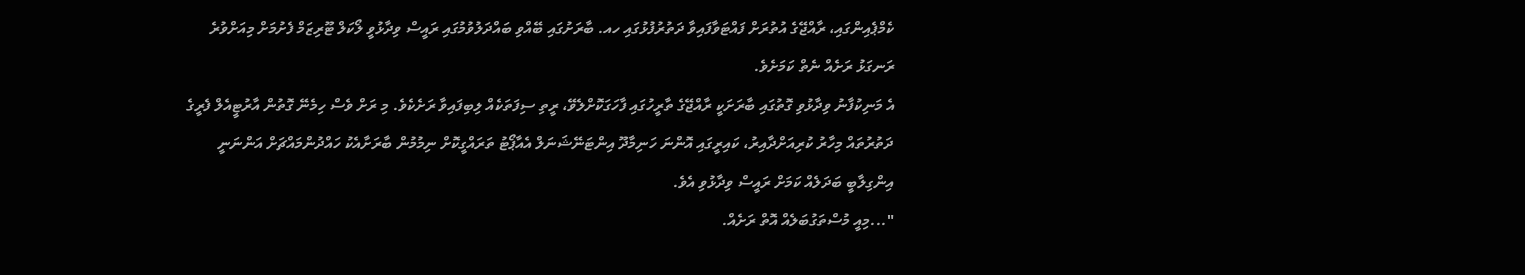ކެމްޕެއިންގައި، ރާއްޖޭގެ އުތުރަށް ފައްޓަވާފައިވާ ދަތުރުފުޅުގައި ހއ. ބާރަށުގައި ބޭއްވި ބައްދަލުވުމުގައި ރައީސް ވިދާޅުވީ ލޯކަލް ޓޫރިޒަމް ފެށުމަށް މިއަށްވުރެ ރަނގަޅު ރަށެއް ނެތް ކަމަށެވެ.
އެ މަނިކުފާނު ވިދާޅުވި ގޮތުގައި ބާރަށަކީ ރާއްޖޭގެ ތާރީހުގައި ފާހަގަކޮށްލެވޭ، ރީތި ސިފަތަކެއް ލިބިފައިވާ ރަށެކެވެ. މި ރަށް ވެސް ހިމެނޭ ގޮތުން އާރުޓީއެލް ފެރީގެ ދަތުރުތައް މިހާރު ކުރިއަށްދާއިރު، ކައިރީގައި އޮންނަ ހަނިމާދޫ އިންޓަނޭޝަނަލް އެއާޕޯޓު ތަރައްގީކޮށް ނިމުމުން ބާރަށާއެކު ހައްދުންމައްޗަށް އަންނަނީ އިންގިލާބީ ބަދަލެއް ކަމަށް ރައީސް ވިދާޅުވި އެވެ.
"...މިއީ މުސްތަގުބަލެއް އޮތް ރަށެއް.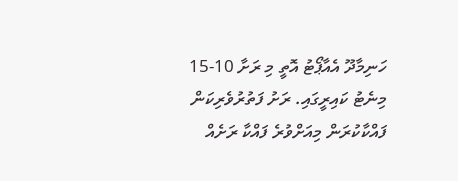ހަނިމާދޫ އެއާޕޯޓު އޮތީ މި ރަށާ 10-15 މިނެޓު ކައިރީގައި. ރަށު ފަތުރުވެރިކަން ފައްކާކުރަން މިއަށްވުރެ ފައްކާ ރަށެއް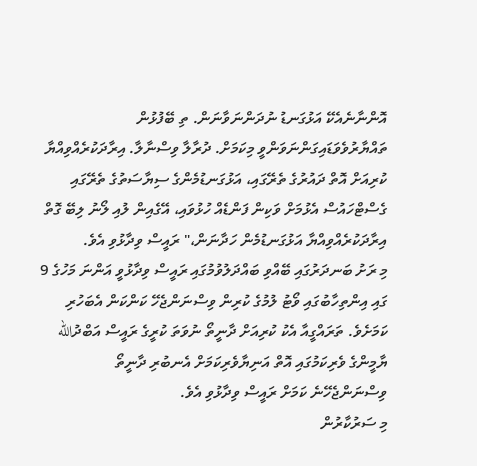އޮންނާނެއެކޭ އަޅުގަނޑު ނުދަންނަވާނަން. ތި ބޭފުޅުން ތައްޔާރުވެވަޑައިގަންނަވަންވީ މިކަމަށް. ދުރާލާ ވިސްނާލާ. އިރާދަކުރެއްވިއްޔާ ކުރިއަށް އޮތް ދައުރުގެ ތެރޭގައި، އަޅުގަނޑުމެންގެ ސިޔާސަތުގެ ތެރޭގައި ގެސްޓްހައުސް އެޅުމަށް ވަކިން ފަންޑެއް ހުޅުވައި، އޭގެއިން ލުއި ލޯނު ލިބޭ ގޮތް އިރާދަކުރެއްވިއްޔާ އަޅުގަނޑުމެން ހަދާނަން،" ރައީސް ވިދާޅުވި އެވެ.
މި ރަށު ބަނދަރުގައި ބޭއްވި ބައްދަލުވުމުގައި ރައީސް ވިދާޅުވީ އަންނަ މަހުގެ 9 ގައި އިންތިހާބުގައި ވޯޓު ލުމުގެ ކުރިން ވިސްނަންޖެހޭ ކަންކަން އެބަހުރި ކަމަށެވެ. ތަރައްގީއާ އެކު ކުރިއަށް ދާނީތޯ ނުވަތަ ކުރީގެ ރައީސް އަބްދުالله ޔާމީންގެ ވެރިކަމުގައި އޮތް އަނިޔާވެރިކަމަށް އެނބުރި ދާނީތޯ ވިސްނަންޖެހޭނެ ކަމަށް ރައީސް ވިދާޅުވި އެވެ.
މި ސަރުކާރުން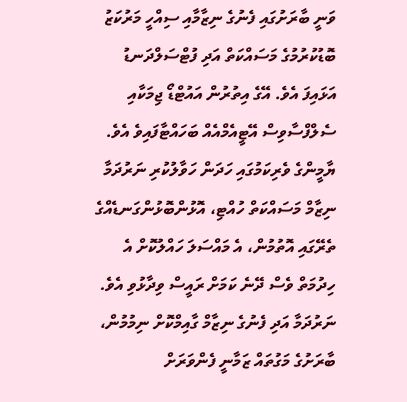ވަނީ ބާރަށުގައި ފެނުގެ ނިޒާމާއި ސިއްހީ މަރުކަޒު ބޮޑުކުރުމުގެ މަސައްކަތް އަދި ފުޓްސަލްދަނޑު އަޅައިފަ އެވެ. އޭގެ އިތުރުން އައުޓްޑޯ ޖިމަކާއި ސެލްފްސާވިސް އޭޓީއެމްއެއް ބަހައްޓާފައިވެ އެވެ.
ޔާމީންގެ ވެރިކަމުގައި ހަދަން ހަވާލުކުރި ނަރުދަމާ ނިޒާމް މަސައްކަތް ހުއްޓި، އޮޅުންބޮޅުންގަނޑެއްގެ ތެރޭގައި އޮތުމުން، އެ މައްސަލަ ހައްލުކޮށް އެ ހިދުމަތް ވެސް ދޭނެ ކަމަށް ރައީސް ވިދާޅުވި އެވެ.
ނަރުދަމާ އަދި ފެނުގެ ނިޒާމް ގާއިމްކޮށް ނިމުމުން، ބާރަށުގެ މަގުތައް ޒަމާނީ ފެންވަރަށް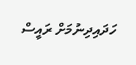ހަދައިދިނުމަށް ރައީސް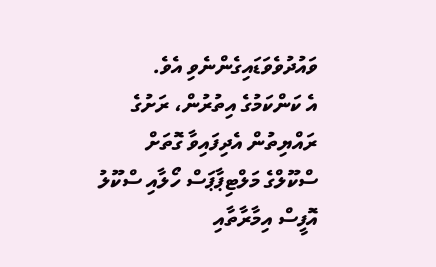ވައުދުވެވަޑައިގެންނެވި އެވެ.
އެ ކަންކަމުގެ އިތުރުން، ރަށުގެ ރައްޔިތުން އެދިފައިވާ ގޮތަށް ސްކޫލްގެ މަލްޓިޕާޕަސް ހޯލާއި ސްކޫލު އޮފީސް އިމާރާތާއި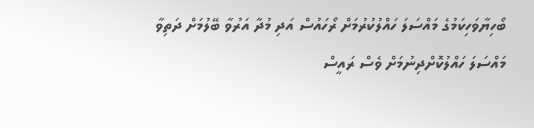ބޯހިޔާވަހިކަމުގެ މައްސަލަ ހައްލުކުރުމަށް ރޯހައުސް އަދި މުދާ އަރުވާ ބޭލުމަށް ދަތިވާ މައްސަލަ ހައްލުކޮށްދިނުމަށް ވެސް ރައީސް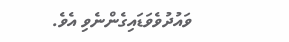ވައުދުވެވަޑައިގެންނެވި އެވެ.